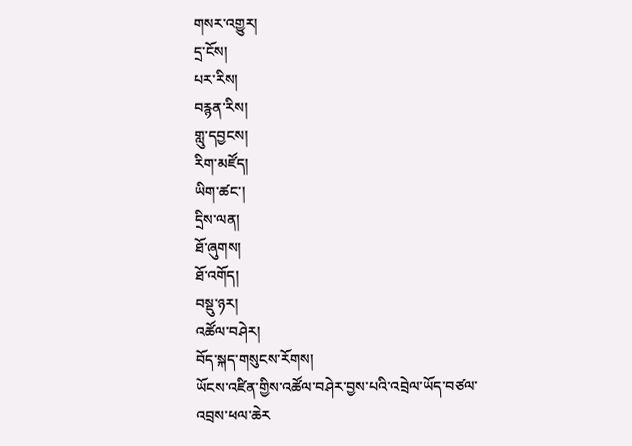གསར་འགྱུར།
དྲ་ངོས།
པར་རིས།
བརྙན་རིས།
གླུ་དབྱངས།
རིག་མཛོད།
ཡིག་ཚང་།
དྲིས་ལན།
ཐོ་ཞུགས།
ཐོ་འགོད།
བསྡུ་ཉར།
འཚོལ་བཤེར།
བོད་སྐད་གསུངས་རོགས།
ཡོངས་འཛིན་གྱིས་འཚོལ་བཤེར་བྱས་པའི་འབྲེལ་ཡོད་བཙལ་འབྲས་ཕལ་ཆེར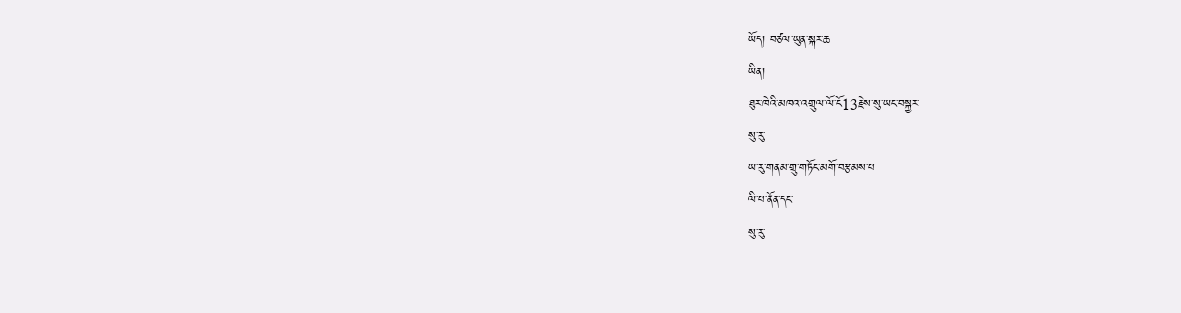ཡོད། བཙལ་ཡུན་སྐར་ཆ
ཡིན།
ཐུར་ཁེའི་མཁའ་འགྲུལ་ལོ་ངོ13རྗེས་སུ་ཡང་བསྐྱར་
སུ་རུ་
ཡ་རུ་གནམ་གྲུ་གཏོང་མགོ་བརྩམས་པ
ལི་པ་ནོན་དང་
སུ་རུ་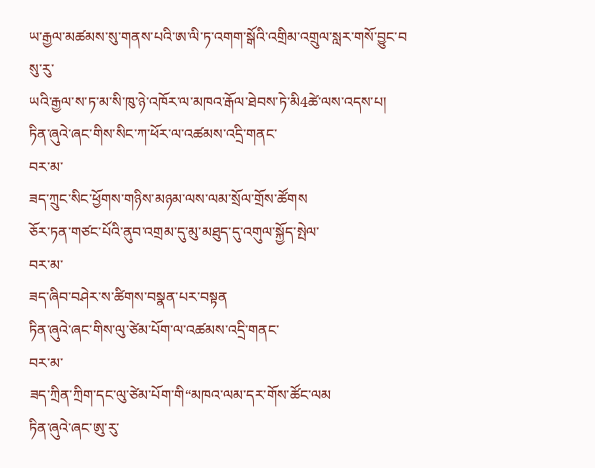ཡ་རྒྱལ་མཚམས་སུ་གནས་པའི་ཨ་ལི་ཏ་འགག་སྒོའི་འགྲིམ་འགྲུལ་སླར་གསོ་བྱུང་བ
སུ་རུ་
ཡའི་རྒྱལ་ས་ཏ་མ་སི་ཁུ་ཉེ་འཁོར་ལ་མཁའ་རྒོལ་ཐེབས་ཏེ་མི4ཚེ་ལས་འདས་པ།
ཏིན་ཞུའེ་ཞང་གིས་སིང་ཀ་ཕོར་ལ་འཚམས་འདྲི་གནང་
བར་མ་
ཟད་ཀྲུང་སིང་ཕྱོགས་གཉིས་མཉམ་ལས་ལམ་སྲོལ་གྲོས་ཚོགས
ཅོར་ཏན་གཙང་པོའི་ནུབ་འགྲམ་དུ་མུ་མཐུད་དུ་འགུལ་སྐྱོད་སྤེལ་
བར་མ་
ཟད་ཞིབ་བཤེར་ས་ཚིགས་བསྣན་པར་བསྟན
ཏིན་ཞུའེ་ཞང་གིས་ལུ་ཙེམ་པོག་ལ་འཚམས་འདྲི་གནང་
བར་མ་
ཟད་ཀྲིན་ཀྲིག་དང་ལུ་ཙེམ་པོག་གི“མཁའ་ལམ་དར་གོས་ཚོང་ལམ
ཏིན་ཞུའེ་ཞང་ཨུ་རུ་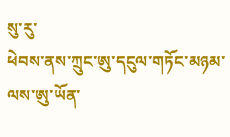སུ་རུ་
ཕེབས་ནས་ཀྲུང་ཨུ་དངུལ་གཏོང་མཉམ་ལས་ཨུ་ཡོན་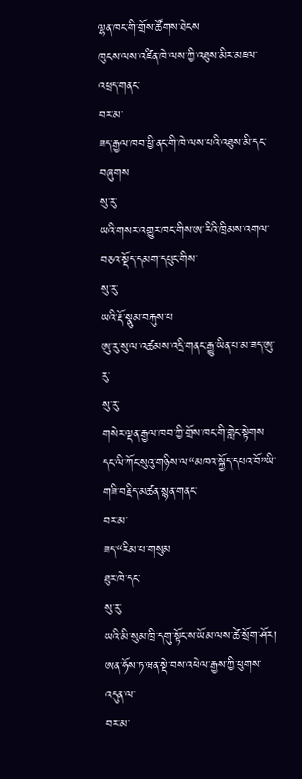ལྷན་ཁང་གི་གྲོས་ཚོགས་ཐེངས
ཁུངས་ལས་འཛིན་ཁེ་ལས་ཀྱི་འཐུས་མིར་མཇལ་འཕྲད་གནང་
བར་མ་
ཟད་རྒྱལ་ཁབ་ཕྱི་ནང་གི་ཁེ་ལས་པའི་འཐུས་མི་དང་བཞུགས
སུ་རུ་
ཡའི་གསར་འགྱུར་ཁང་གིས་ཨ་རིའི་ཁྲིམས་འགལ་བཅའ་སྡོད་དམག་དཔུང་གིས་
སུ་རུ་
ཡའི་རྡོ་སྣུམ་བརྐུས་པ
ཨུ་རུ་སུ་ལ་འཚམས་འདྲི་གནང་རྒྱུ་ཡིན་པ་མ་ཟད་ཨུ་རུ་
སུ་རུ་
གསེར་ལྡན་རྒྱལ་ཁབ་ཀྱི་གྲོས་ཁང་གི་གླེང་སྟེགས
དང་ལི་ཀོང་སུའུ་གཉིས་ལ“མཁའ་སྐྱོད་དཔའ་བོ”ཡི་གཟི་བརྗིད་མཚན་སྙན་གནང་
བར་མ་
ཟད་“རིམ་པ་གསུམ
ཐུར་ཁེ་དང་
སུ་རུ་
ཡའི་མི་སུམ་ཁྲི་དགུ་སྟོང་ས་ཡོམ་ལས་ཚེ་སྲོག་ཤོར།
ཨན་ཧོས་ཏ་ཝན་སྡེ་བས་འཕེལ་རྒྱས་ཀྱི་ཕུགས་འདུན་ལ་
བར་མ་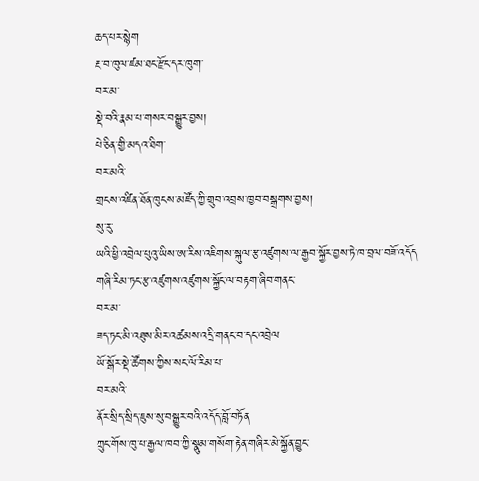ཆད་པར་སྙེག
རྔ་བ་ཁུལ་ཛམ་ཐང་རྫོང་དར་ཁུག་
བར་མ་
སྡེ་བའི་རྣམ་པ་གསར་བསྒྱུར་བྱས།
པེ་ཅིན་གྱི་མདའ་ཐིག་
བར་མའི་
གྲངས་འཛིན་ཐོན་ཁུངས་མཛོད་ཀྱི་གྲུབ་འབྲས་ཁྱབ་བསྒྲགས་བྱས།
སུ་རུ་
ཡའི་ཕྱི་འབྲེལ་པུའུ་ཡིས་ཨ་རིས་འཇིགས་སྐུལ་རྩ་འཛུགས་ལ་རྒྱབ་སྐྱོར་བྱས་ཏེ་ཁ་བྲལ་བཟོ་འདོད
གཞི་རིམ་ཏང་རྩ་འཛུགས་འཛུགས་སྐྱོང་ལ་བརྟག་ཞིབ་གནང་
བར་མ་
ཟད་ཏང་མི་འཐུས་མིར་འཚམས་འདྲི་གནང་བ་དང་འབྲེལ
ཡོ་སྒོར་སྡེ་ཚོགས་ཀྱིས་སང་ལོ་རིམ་པ་
བར་མའི་
ནོར་སྲིད་སྲིད་ཇུས་སུ་བསྒྱུར་བའི་འདོད་བློ་བཏོན
ཀྲུང་གོས་ཁུ་པ་རྒྱལ་ཁབ་ཀྱི་སྣུམ་གསོག་རྟེན་གཞིར་མེ་སྐྱོན་བྱུང་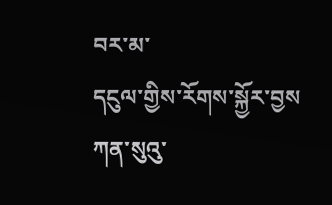བར་མ་
དངུལ་གྱིས་རོགས་སྐྱོར་བྱས
ཀན་སུའུ་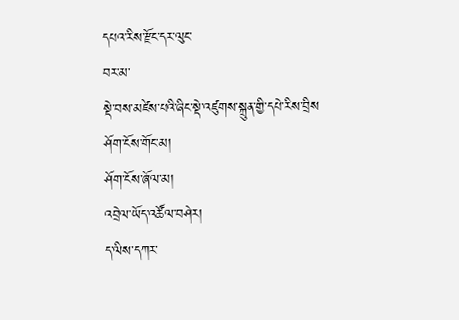དཔའ་རིས་རྫོང་དར་ལུང་
བར་མ་
སྡེ་བས་མཛེས་པའི་ཞིང་སྡེ་འཛུགས་སྐྲུན་གྱི་དཔེ་རིས་བྲིས
ཤོག་ངོས་གོང་མ།
ཤོག་ངོས་ཞོལ་མ།
འབྲེལ་ཡོད་འཚོལ་བཤེར།
ད་ལིས་དཀར་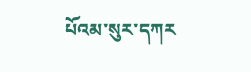པོའམ་སུར་དཀར